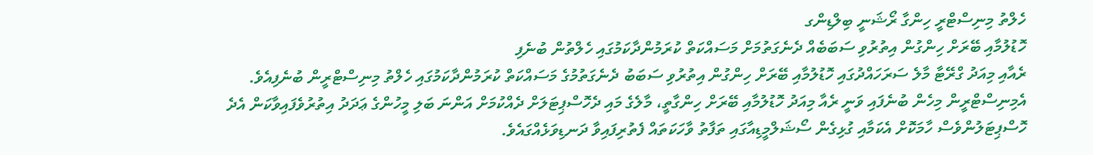ހެލްތު މިނިސްޓްރީ ހިންގާ ރޯޝަނީ ބިލްޑިންގ
ހޮޑުލުމާއި ބޭރަށް ހިންގުން އިތުރުވި ސަބަބެއް ދެނެގަތުމަށް މަސައްކަތް ކުރަމުންދާކަމުގައި ހެލްތުން ބުނެފި
ރެއާއި މިއަދު ގްރޭޓާ މާލެ ސަރަހައްދުގައި ހޮޑުލުމާއި ބޭރަށް ހިންގުން އިތުރުވި ސަބަބު ދެނެގަތުމުގެ މަސައްކަތް ކުރަމުންދާކަމުގައި ހެލްތު މިނިސްޓްރީން ބުނެފިއެވެ.
އެމިނިސްޓްރީން މިހެން ބުނެފައި ވަނީ ރެއާ މިއަދު ހޮޑުލުމާއި ބޭރަށް ހިންގާތީ، މާލެގެ މައި ދެހޮސްޕިޓަލަށް ދެއްކުމަށް އަންނަ ބަލި މީހުންގެ ޢަދަދު އިތުރުވެފައިވާކަން އެދެ ހޮސްޕިޓަލުންވެސް ހާމަކޮށް އެކަމާއި ގުޅިގެން ސޯޝަލްމީޑިއާގައި ތަފާތު ވާހަކަތައް ފެތުރިފައިވާ ދަނޑިވަޅެއްގައެވެ.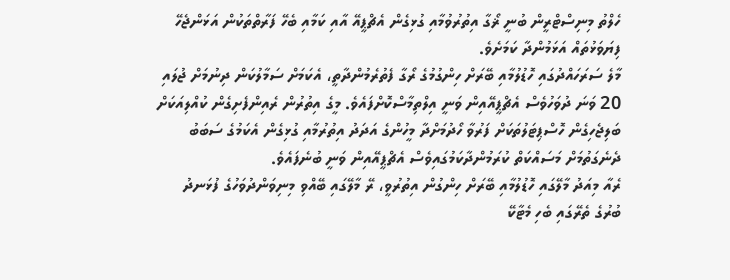ހެލްތު މިނިސްޓްރީން ބުނީ ޜޯގާ އިތުރުވުމާއި ގުޅިގެން އެޗްޕީއޭ އާއި ކަމާއި ބެހޭ ފަރާތްތަކުން އަޅަންޖެހޭ ފިޔަވަޅުތައް އަޅަމުންދާ ކަމަށެވެ.
މާލެ ސަރަހައްދުގައި ހޮޑުލުމާއި ބޭރަށް ހިންގުމުގެ ރޯގާ ފެތުރެމުންދާތީ، އެކަމަށް ސަމާލުކަން ދިނުމަށް ޖުލައި 20 ވަނަ ދުވަހުވެސް އެޗްޕީއޭއިން ވަނީ އިލްތިމާސްކޮށްފައެވެ. މީގެ އިތުރުން ރެއިންފެށިގެން ކުއްލިއަކަށް ބަލިޖެހިގެން ހޮސްޕިޓަލުތަކަށް ފަރުވާ ހޯދުމަށްދާ މީހުންގެ އަދަދު އިތުރުމާއި ގުޅިގެން އެކަމުގެ ސަބަބު ދެނެގަތުމަށް މަސައްކަތް ކުރަމުންދާކަމުގައިވެސް އެޗްޕީއޭއިން ވަނީ ބުނެފައެވެ.
ރެއާ މިއަދު މާލޭގައި ހޮޑުލުމާއި ބޭރަށް ހިންގުން އިތުރުވީ، ރޭ މާލޭގައި ބޭއްވި މިނިވަންދުވަހުގެ ފުޅަނދު ބުރުގެ ތެރޭގައި ބެހި މެޓާކޭ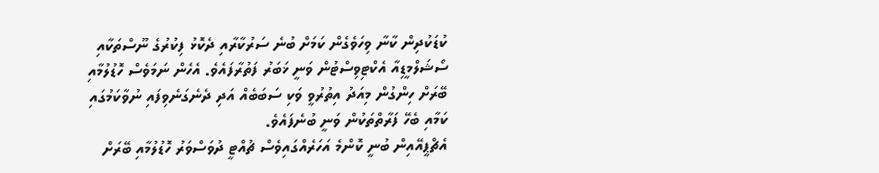ކުޑަކުދިން ކާނާ ވިހަވެގެން ކަމަށް ބުނެ ސަރުކާރާއި ދެކޮޅު ފިކުރުގެ ނޫސްތަކާއި ސޯޝަލްމީޑިއާ އެކްޓިވިސްޓުން ވަނީ ޚަބަރު ފަތުރާފައެވެ. އެހެން ނަމަވެސް ހޮޑުލުމާއި ބޭރަށް ހިންގުން މިއަދު އިތުރުވީ ވަކި ސަބަބެއް އަދި ދެނެގަނެވިފައި ނުވާކަމުގައި ކަމާއި ބެހޭ ފަރާތްތަކުން ވަނީ ބުނެފައެވެ.
އެޗްޕީއޭއިން ބުނީ ކޮންމެ އަހަރެއްގައިވެސް ޗުއްޓީ ދުވަސްވަރު ހޮޑުލުމާއި ބޭރަށް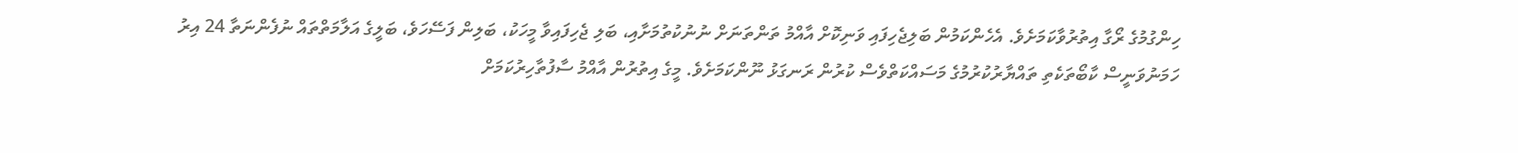ހިންގުމުގެ ރޯގާ އިތުރުވާކަމަށެވެ. އެހެންކަމުން ބަލިޖެހިފައި ވަނިކޮށް އާއްމު ތަންތަނަށް ނުނުކުތުމަށާއި، ބަލި ޖެހިފައިވާ މީހަކު، ބަލިން ފަސޭހަވެ، ބަލީގެ އަލާމަތްތައް ނުފެންނަތާ 24 އިރު ހަމަނުވަނީސް ކާބޯތަކެތި ތައްޔާރުކުރުމުގެ މަސައްކަތްވެސް ކުރުން ރަނގަޅު ނޫންކަމަށެވެ. މީގެ އިތުރުން އާއްމު ސާފުތާހިރުކަމަށް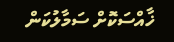ޚާއްސަކޮށް ސަމާލުކަން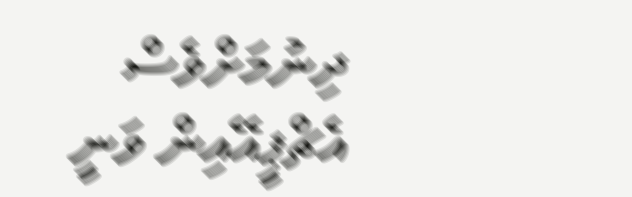ދިނުމަށްވެސް އެޗްޕީއޭއިން ވަނީ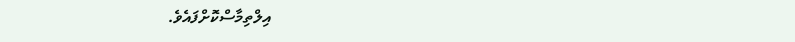އިލްތިމާސްކޮށްފައެވެ.